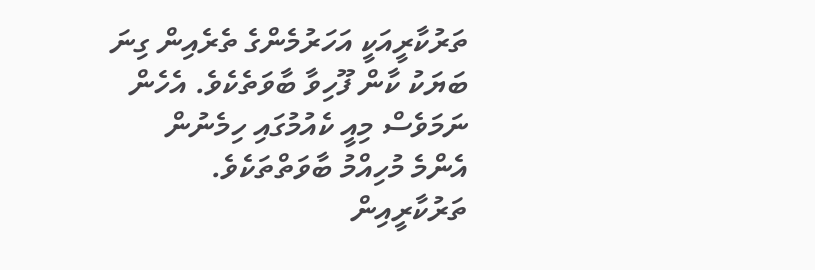ތަރުކާރީއަކީ އަހަރުމެންގެ ތެރެއިން ގިނަ ބަޔަކު ކާން ފޫހިވާ ބާވަތެކެވެ. އެހެން ނަމަވެސް މިއީ ކެއުމުގައި ހިމެނުން އެންމެ މުހިއްމު ބާވަތްތަކެވެ. ތަރުކާރީއިން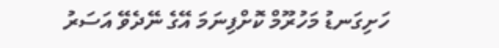ހަށިގަނޑު މަހުރޫމް ކޮށްފިނަމަ އޭގެ ނޭދެވޭ އަސަރު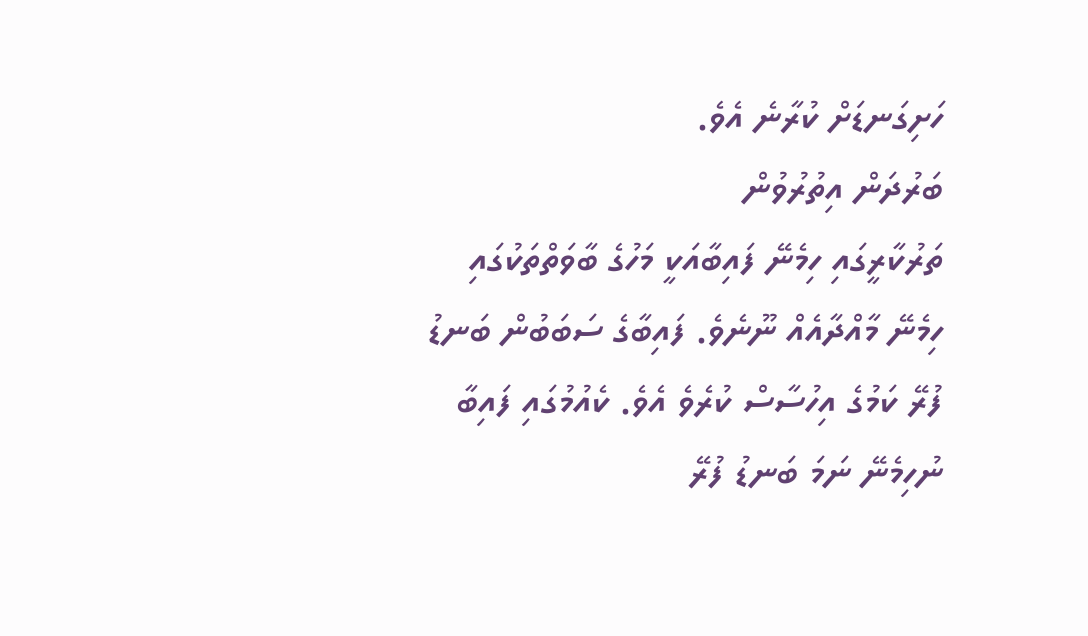ހަށިގަނޑަށް ކުރާނެ އެވެ.
ބަރުދަން އިތުރުވުން
ތަރުކާރީގައި ހިމެނޭ ފައިބާއަކީ މަހުގެ ބާވަތްތަކުގައި ހިމެނޭ މާއްދާއެއް ނޫނެވެ. ފައިބާގެ ސަބަބުން ބަނޑު ފުރޭ ކަމުގެ އިހުސާސް ކުރެވެ އެވެ. ކެއުމުގައި ފައިބާ ނުހިމެނޭ ނަމަ ބަނޑު ފުރޭ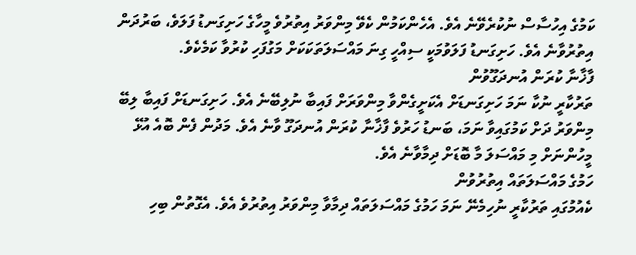ކަމުގެ އިހުސާސް ނުކުރެވޭނެ އެވެ. އެހެންކަމުން ކެވޭ މިންވަރު އިތުރުވެ މީހާގެ ހަށިގަނޑު ފަލަވެ، ބަރުދަން އިތުރުވާނެ އެވެ. ހަށިގަނޑު ފަލަވުމަކީ ސިއްހީ ގިނަ މައްސަލަތަކަކަށް މަގުފަހި ކުރުވާ ކަމެކެވެ.
ފާޚާނާ ކުރަން އުނދަގޫވުން
ތަރުކާރީ ނުކާ ނަމަ ހަށިގަނޑަށް އެކަށީގެންވާ މިންވަރަށް ފައިބާ ނުލިބޭނެ އެވެ. ހަށިގަނޑަށް ފައިބާ ލިބޭ މިންވަރު ދަށް ކަމުގައިވާ ނަމަ، ބަނޑު ހަރުވެ ފާޚާނާ ކުރަން އުނދަގޫ ވާނެ އެވެ. މަދުން ފެން ބޮއެ އުޅޭ މީހުންނަށް މި މައްސަލަ މާ ބޮޑަށް ދިމާވާނެ އެވެ.
ހަމުގެ މައްސަލަތައް އިތުރުވުން
ކެއުމުގައި ތަރުކާރީ ނުހިމެނޭ ނަމަ ހަމުގެ މައްސަލަތައް ދިމާވާ މިންވަރު އިތުރުވެ އެވެ. އެގޮތުން ބިހި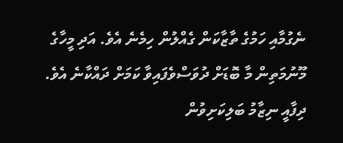ނެގުމާއި ހަމުގެ ތާޒާކަން ގެއްލުން ހިމެނެ އެވެ. އަދި މީހާގެ މޫނުމަތިން މާ ބޮޑަށް ދުވަސްވެފައިވާ ކަމަށް ދައްކާނެ އެވެ.
ދިފާއީ ނިޒާމު ބަލިކަށިވުން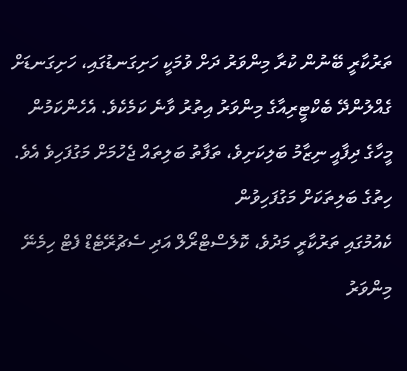ތަރުކާރީ ބޭނުން ކުރާ މިންވަރު ދަށް ވުމަކީ ހަށިގަނޑުގައި، ހަށިގަނޑަށް ގެއްލުންދޭ ބެކްޓީރިއާގެ މިންވަރު އިތުރު ވާނެ ކަމެކެވެ. އެހެންކަމުން މީހާގެ ދިފާއީ ނިޒާމު ބަލިކަށިވެ، ތަފާތު ބަލިތައް ޖެހުމަށް މަގުފަހިވެ އެވެ.
ހިތުގެ ބަލިތަކަށް މަގުފަހިވުން
ކެއުމުގައި ތަރުކާރީ މަދުވެ، ކޮލެސްޓްރޯލް އަދި ސެޗުރޭޓެޑް ފެޓް ހިމެނޭ މިންވަރު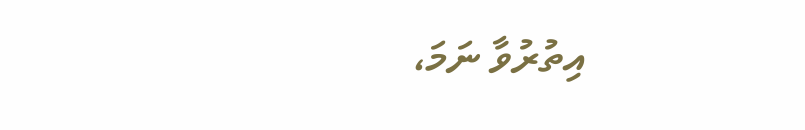އިތުރުވާ ނަމަ،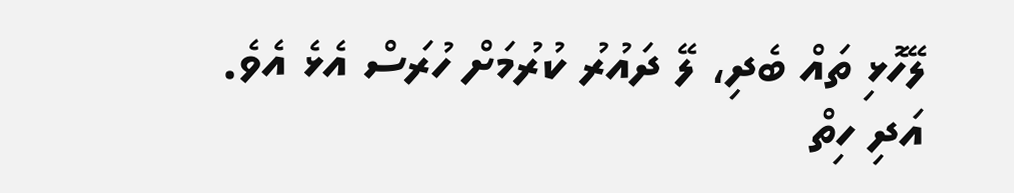ލޭހޮޅި ތައް ބެދި، ލޭ ދައުރު ކުރުމަށް ހުރަސް އެޅެ އެވެ. އަދި ހިތް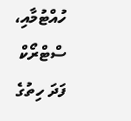ހުއްޓުމާއި، ސްޓްރޯކް ފަދަ ހިތުގެ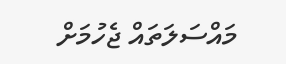މައްސަލަތައް ޖެހުމަށް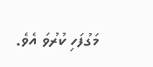މަގުފަހި ކުރުވަ އެވެ.